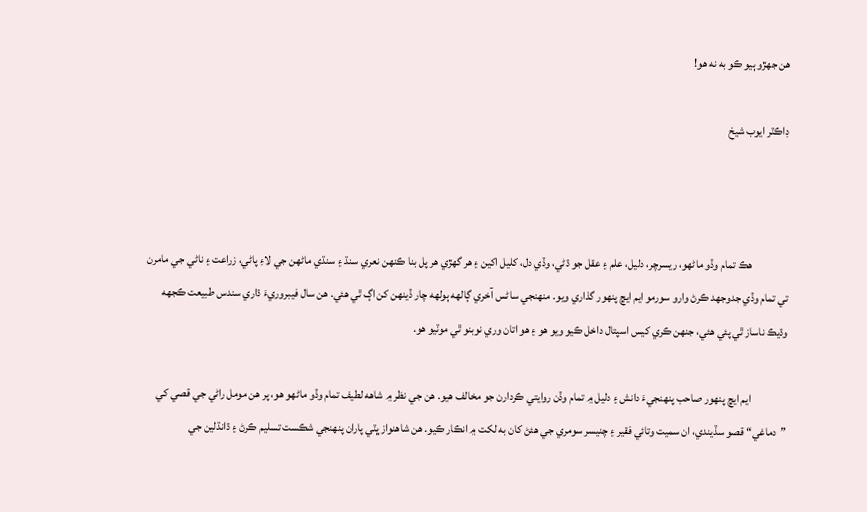هن جهڙو ٻيو ڪو به نه هو!

ڊاڪٽر ايوب شيخ



                هڪ تمام وڏو ماڻهو، ريسرچر، دليل، علم ۽ عقل جو ڌڻي، وڏي دل، کليل اکين ۽ هر گهڙي هر پل بنا ڪنهن نعري سنڌ ۽ سنڌي ماڻهن جي لاءِ پاڻي، زراعت ۽ ناڻي جي مامرن تي تمام وڏي جدوجهد ڪرڻ وارو سورمو ايم ايڇ پنهور گذاري ويو. منهنجي ساڻس آخري ڳالهه ٻولهه چار ڏينهن کن اڳ ٿي هئي. هن سال فيبروريءَ ڌاري سندس طبيعت ڪجهه وڌيڪ ناساز ٿي پئي هئي، جنهن ڪري کيس اسپتال داخل ڪيو ويو هو ۽ هو اتان وري نوبنو ٿي موٽيو هو.

                ايم ايڇ پنهور صاحب پنهنجيءَ دانش ۽ دليل ۾ تمام وڏن روايتي ڪردارن جو مخالف هيو. هن جي نظر ۾ شاهه لطيف تمام وڏو ماڻهو هو، پر هن مومل راڻي جي قصي کي ”دماغي“ قصو سڏيندي، ان سميت وتائي فقير ۽ چنيسر سومري جي هئڻ کان به لکت ۾ انڪار ڪيو. هن شاهنواز ڀٽي پاران پنهنجي شڪست تسليم ڪرڻ ۽ ڌانڌلين جي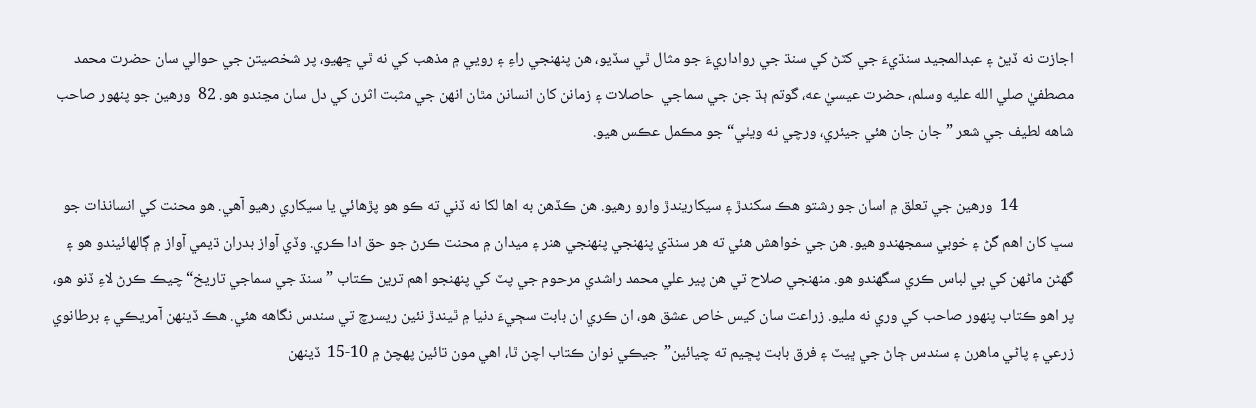اجازت نه ڏيڻ ۽ عبدالمجيد سنڌيءَ جي کٽڻ کي سنڌ جي رواداريءَ جو مثال ٿي سڏيو، هن پنهنجي راءِ ۽ رويي ۾ مذهب کي نه ٿي ڇهيو، پر شخصيتن جي حوالي سان حضرت محمد مصطفيٰ صلي الله عليه وسلم، حضرت عيسيٰ عه، گوتم ٻڌ جن جي سماجي  حاصلات ۽ زمانن کان انسانن مٿان انهن جي مثبت اثرن کي دل سان مڃندو هو. 82  ورهين جو پنهور صاحب شاهه لطيف جي شعر ”جان جان هئي جيئري، ورچي نه ويٺي“ جو مڪمل عڪس هيو.

                14  ورهين جي تعلق ۾ اسان جو رشتو هڪ سکندڙ ۽ سيکاريندڙ وارو رهيو. هن ڪڏهن به اها لکا نه ڏني ته ڪو هو پڙهائي يا سيکاري رهيو آهي. هو محنت کي انسانذات جو سڀ کان اهم گڻ ۽ خوبي سمجهندو هيو. هن جي خواهش هئي ته هر سنڌي پنهنجي پنهنجي هنر ۽ ميدان ۾ محنت ڪرڻ جو حق ادا ڪري. وڏي آواز بدران ڌيمي آواز ۾ ڳالهائيندو هو ۽ گهڻن ماڻهن کي بي لباس ڪري سگهندو هو. منهنجي صلاح تي هن پير علي محمد راشدي مرحوم جي پٽ کي پنهنجو اهم ترين ڪتاب ”سنڌ جي سماجي تاريخ“ چيڪ ڪرڻ لاءِ ڏنو هو، پر اهو ڪتاب پنهور صاحب کي وري نه مليو. زراعت سان کيس خاص عشق هو، ان ڪري ان بابت سڄيءَ دنيا ۾ ٿيندڙ نئين ريسرچ تي سندس نگاهه هئي. هڪ ڏينهن آمريڪي ۽ برطانوي زرعي ۽ پاڻي ماهرن ۽ سندس ڄاڻ جي ڀيٽ ۽ فرق بابت پڇيم ته چيائين”جيڪي نوان ڪتاب اچن ٿا، اهي مون تائين پهچڻ ۾ 10-15  ڏينهن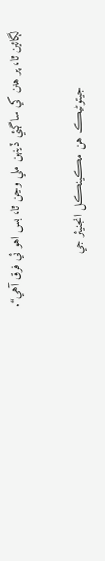لڳائين ٿا، پر هنن کي ساڳئي ڏينهن ملي وڃن ٿا، بس اهو ئي فرق آهي“.

                جيتوڻيڪ هن مڪينڪل انجنيئر جي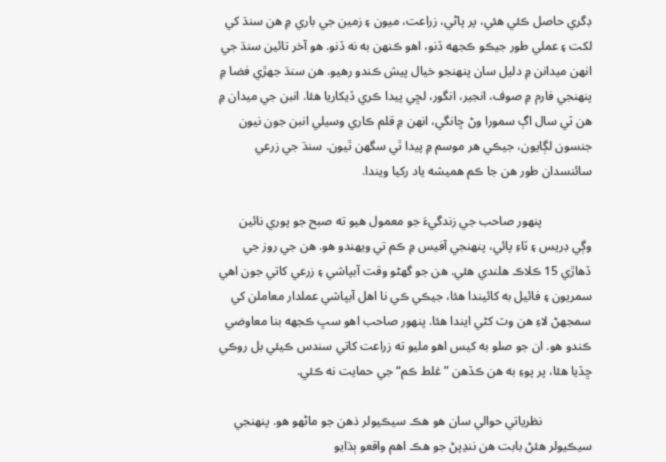ڊگري حاصل ڪئي هئي، پر پاڻي، زراعت، ميون ۽ زمين جي باري ۾ هن سنڌ کي لکت ۽ عملي طور جيڪو ڪجهه ڏنو، اهو ڪنهن به نه ڏنو. هو آخر تائين سنڌ جي انهن ميدانن ۾ دليل سان پنهنجو خيال پيش ڪندو رهيو. هن سنڌ جهڙي فضا ۾ پنهنجي فارم ۾ صوف، انجير، انگور، لڇي پيدا ڪري ڏيکاريا هئا. انبن جي ميدان ۾ هن ٽي سال اڳ سمورا وڻ ڇانگي، انهن ۾ قلم ڪاري وسيلي انبن جون نيون جنسون لڳايون، جيڪي هر موسم ۾ پيدا ٿي سگهن ٿيون. سنڌ جي زرعي سائنسدان طور هن جا ڪم هميشه ياد رکيا ويندا.

                پنهور صاحب جي زندگيءَ جو معمول هيو ته صبح جو پوري نائين وڳي ڊريس ۽ ٽاءِ پائي، پنهنجي آفيس ۾ ڪم تي ويهندو هو. هن جي روز جي ڏهاڙي 15 ڪلاڪ هلندي هئي. هن جو گهڻو وقت آبپاشي ۽ زرعي کاتي جون اهي سمريون ۽ فائيل به کائيندا هئا، جيڪي ڪي نا اهل آبپاشي عملدار معاملن کي سمجهڻ لاءِ هن وٽ کڻي ايندا هئا. پنهور صاحب اهو سڀ ڪجهه بنا معاوضي ڪندو هو. ان جو صلو به کيس اهو مليو ته زراعت کاتي سندس ڪيئي بل روڪي ڇڏيا هئا، پر پوءِ به هن ڪڏهن ”غلط ڪم“ جي حمايت نه ڪئي.

                نظرياتي حوالي سان هو هڪ سيڪيولر ذهن جو ماڻهو هو. پنهنجي سيڪيولر هئڻ بابت هن ننڍپڻ جو هڪ اهم واقعو ٻڌايو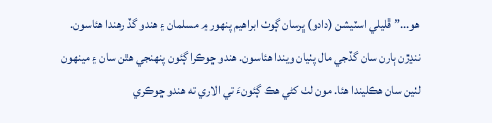هو...” ڦليلي اسٽيشن (دادو) ڀرسان ڳوٺ ابراهيم پنهور ۾ مسلمان ۽ هندو گڏ رهندا هئاسون. ننڍڙن ٻارن سان گڏجي مال پٺيان ويندا هئاسون. هندو ڇوڪرا ڳئون پنهنجي هٿن سان ۽ مينهون لٺين سان هڪليندا هئا. مون لٺ کڻي هڪ ڳئونءَ تي الاري ته هندو ڇوڪري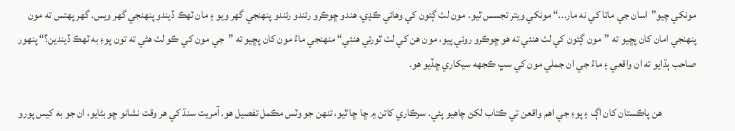مونکي چيو”اسان جي ماتا کي نه مار...“ مونکي ويتر تجسس ٿيو. مون لٺ ڳئون کي وهائي ڪڍي، هندو ڇوڪرو رئندو رئندو پنهنجي گهر ويو ۽ مان ٽهڪ ڏيندو پنهنجي گهر ويس. گهر پهتس ته مون پنهنجي امان کان پڇيو ته ”مون ڳئون کي لٺ هنئي ته هو ڇوڪرو روئي پيو، مون هن کي لٺ ٿورئي هنئي“ منهنجي ماءُ مون کان پڇيو ته ”جي مون کي ڪو لٺ هڻي ته تون پوءِ به ٽهڪ ڏيندين؟“ پنهور صاحب ٻڌايو ته ان واقعي ۽ ماءُ جي ان جملي مون کي سڀ ڪجهه سيکاري ڇڏيو هو.

                هن پاڪستان کان اڳ ۽ پوءِ جي اهم واقعن تي ڪتاب لکڻ چاهيو پئي. سرڪاري کاتن ۾ ڇا ڇا ٿيو، تنهن جو وٽس مڪمل تفصيل هو. آمريت سنڌ کي هر وقت نشانو ڇو بڻايو، ان جو به کيس پورو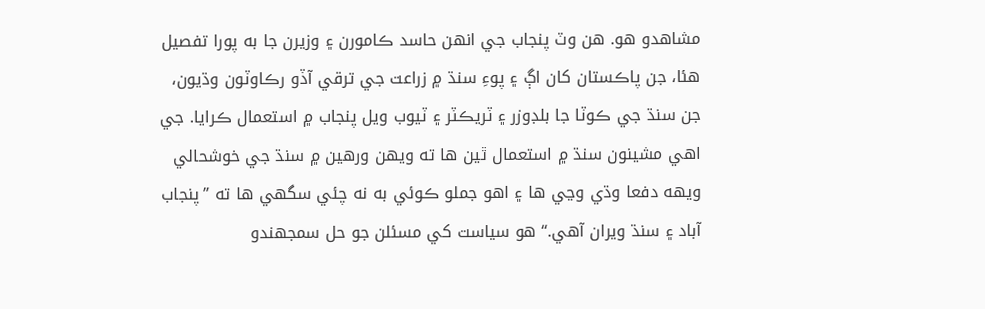مشاهدو هو. هن وٽ پنجاب جي انهن حاسد ڪامورن ۽ وزيرن جا به پورا تفصيل هئا، جن پاڪستان کان اڳ ۽ پوءِ سنڌ ۾ زراعت جي ترقي آڏو رڪاوٽون وڌيون، جن سنڌ جي ڪوٽا جا بلڊوزر ۽ ٽريڪٽر ۽ ٽيوب ويل پنجاب ۾ استعمال ڪرايا. جي اهي مشينون سنڌ ۾ استعمال ٿين ها ته ويهن ورهين ۾ سنڌ جي خوشحالي ويهه دفعا وڌي وڃي ها ۽ اهو جملو ڪوئي به نه چئي سگهي ها ته ”پنجاب آباد ۽ سنڌ ويران آهي.“ هو سياست کي مسئلن جو حل سمجهندو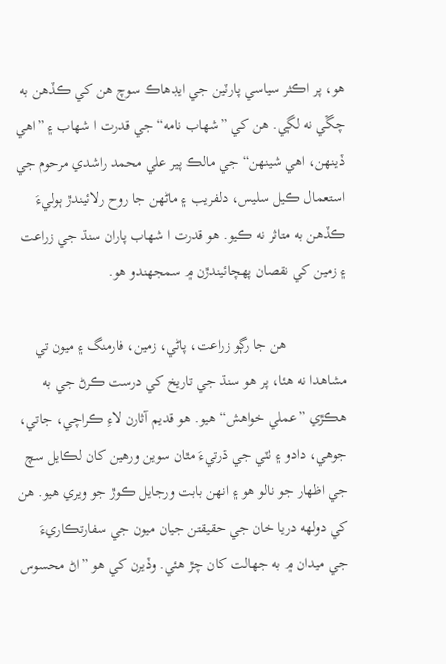هو، پر اڪثر سياسي پارٽين جي ايڊهاڪ سوچ هن کي ڪڏهن به چڱي نه لڳي. هن کي ”شهاب نامه“ جي قدرت ا شهاب ۽ ”اهي ڏينهن، اهي شينهن“ جي مالڪ پير علي محمد راشدي مرحوم جي استعمال ڪيل سليس، دلفريب ۽ ماڻهن جا روح رلائيندڙ ٻوليءَ ڪڏهن به متاثر نه ڪيو. هو قدرت ا شهاب پاران سنڌ جي زراعت ۽ زمين کي نقصان پهچائيندڙن ۾ سمجهندو هو.

                هن جا رڳو زراعت، پاڻي، زمين، فارمنگ ۽ ميون تي مشاهدا نه هئا، پر هو سنڌ جي تاريخ کي درست ڪرڻ جي به هڪڙي ”عملي خواهش“ هيو. هو قديم آثارن لاءِ ڪراچي، جاتي، جوهي، دادو ۽ ٺٽي جي ڌرتيءَ مٿان سوين ورهين کان لڪايل سچ جي اظهار جو نالو هو ۽ انهن بابت ورجايل ڪوڙ جو ويري هيو. هن کي دولهه دريا خان جي حقيقتن جيان ميون جي سفارتڪاريءَ جي ميدان ۾ به جهالت کان چڙ هئي. وڏيرن کي هو ”اڻ محسوس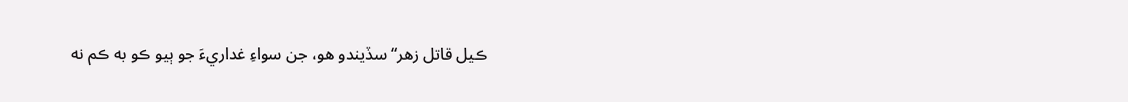ڪيل قاتل زهر“ سڏيندو هو، جن سواءِ غداريءَ جو ٻيو ڪو به ڪم نه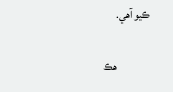ڪيو آهي.

                هڪ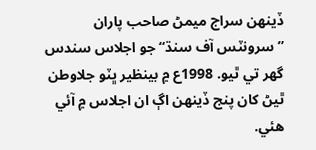ڏينهن سراج ميمڻ صاحب پاران ”سرونٽس آف سنڌ“ جو اجلاس سندس گهر تي ٿيو. 1998ع ۾ بينظير ڀٽو جلاوطن ٿيڻ کان پنج ڏينهن اڳ ان اجلاس ۾ آئي هئي.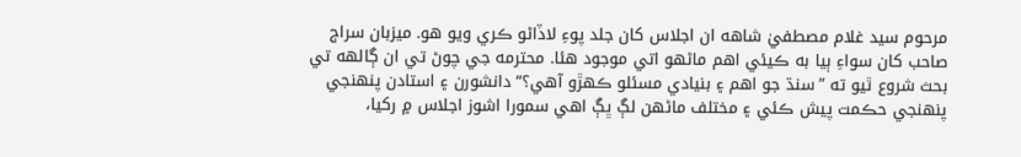مرحوم سيد غلام مصطفيٰ شاهه ان اجلاس کان جلد پوءِ لاڏاڻو ڪري ويو هو. ميزبان سراج صاحب کان سواءِ ٻيا به ڪيئي اهم ماڻهو اتي موجود هئا. محترمه جي چوڻ تي ان ڳالهه تي بحث شروع ٿيو ته ”سنڌ جو اهم ۽ بنيادي مسئلو ڪهڙو آهي؟“ دانشورن ۽ استادن پنهنجي پنهنجي حڪمت پيش ڪئي ۽ مختلف ماڻهن لڳ ڀڳ اهي سمورا اشوز اجلاس ۾ رکيا،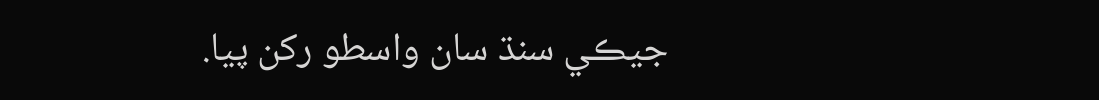جيڪي سنڌ سان واسطو رکن پيا.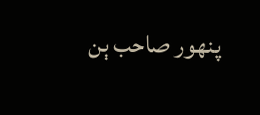پنهور صاحب ٻن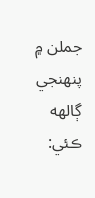جملن ۾ پنهنجي ڳالهه ڪئي: